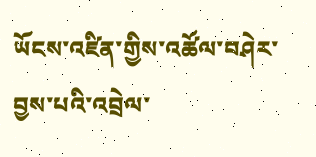ཡོངས་འཛིན་གྱིས་འཚོལ་བཤེར་བྱས་པའི་འབྲེལ་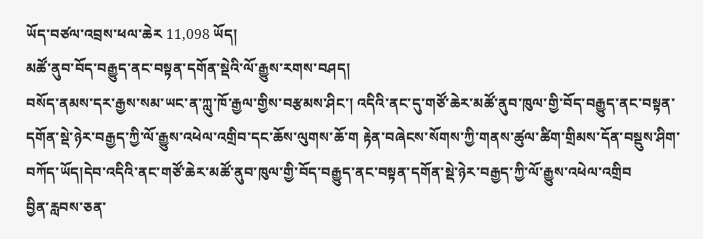ཡོད་བཙལ་འབྲས་ཕལ་ཆེར 11,098 ཡོད།
མཚོ་ནུབ་བོད་བརྒྱུད་ནང་བསྟན་དགོན་སྡེའི་ལོ་རྒྱུས་རགས་བཤད།
བསོད་ནམས་དར་རྒྱས་སམ་ཡང་ན་ཀླུ་ཁོ་རྒྱལ་གྱིས་བརྩམས་ཤིང་། འདིའི་ནང་དུ་གཙོ་ཆེར་མཚོ་ནུབ་ཁུལ་གྱི་བོད་བརྒྱུད་ནང་བསྟན་དགོན་སྡེ་ཉེར་བརྒྱད་ཀྱི་ལོ་རྒྱུས་འཕེལ་འགྲིབ་དང་ཆོས་ལུགས་ཆོ་ག རྟེན་བཞེངས་སོགས་ཀྱི་གནས་ཚུལ་ཚིག་གྲིམས་དོན་བསྡུས་ཤིག་བཀོད་ཡོད།དེབ་འདིའི་ནང་གཙོ་ཆེར་མཚོ་ནུབ་ཁུལ་གྱི་བོད་བརྒྱུད་ནང་བསྟན་དགོན་སྡེ་ཉེར་བརྒྱད་ཀྱི་ལོ་རྒྱུས་འཕེལ་འགྲིབ
བྱིན་རླབས་ཅན་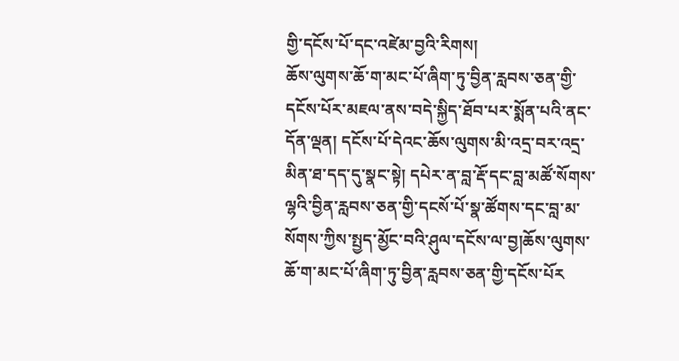གྱི་དངོས་པོ་དང་འཛེམ་བྱའི་རིགས།
ཆོས་ལུགས་ཆོ་ག་མང་པོ་ཞིག་ཏུ་བྱིན་རླབས་ཅན་གྱི་དངོས་པོར་མཇལ་ནས་བདེ་སྐྱིད་ཐོབ་པར་སྨོན་པའི་ནང་དོན་ལྡན། དངོས་པོ་དེའང་ཆོས་ལུགས་མི་འདྲ་བར་འདྲ་མིན་ཐ་དད་དུ་སྣང་སྟེ། དཔེར་ན་བླ་རྡོ་དང་བླ་མཚོ་སོགས་ལྷའི་བྱིན་རླབས་ཅན་གྱི་དངསོ་པོ་སྣ་ཚོགས་དང་བླ་མ་སོགས་ཀྱིས་སྤྱད་མྱོང་བའི་ཤུལ་དངོས་ལ་བྱ།ཆོས་ལུགས་ཆོ་ག་མང་པོ་ཞིག་ཏུ་བྱིན་རླབས་ཅན་གྱི་དངོས་པོར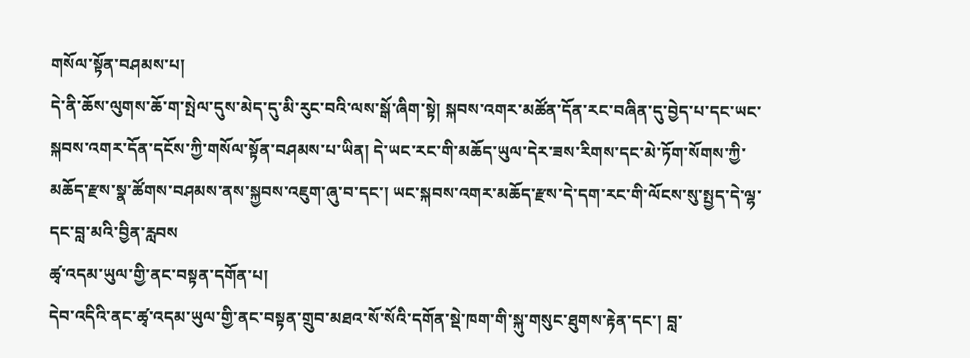གསོལ་སྟོན་བཤམས་པ།
དེ་ནི་ཆོས་ལུགས་ཆོ་ག་སྤེལ་དུས་མེད་དུ་མི་རུང་བའི་ལས་སྒོ་ཞིག་སྟེ། སྐབས་འགར་མཚོན་དོན་རང་བཞིན་དུ་བྱེད་པ་དང་ཡང་སྐབས་འགར་དོན་དངོས་ཀྱི་གསོལ་སྟོན་བཤམས་པ་ཡིན། དེ་ཡང་རང་གི་མཆོད་ཡུལ་དེར་ཟས་རིགས་དང་མེ་ཏོག་སོགས་ཀྱི་མཆོད་རྫས་སྣ་ཚོགས་བཤམས་ནས་སྐྱབས་འཇུག་ཞུ་བ་དང་། ཡང་སྐབས་འགར་མཆོད་རྫས་དེ་དག་རང་གི་ལོངས་སུ་སྤྱད་དེ་ལྷ་དང་བླ་མའི་བྱིན་རླབས
ཚྭ་འདམ་ཡུལ་གྱི་ནང་བསྟན་དགོན་པ།
དེབ་འདིའི་ནང་ཚྭ་འདམ་ཡུལ་གྱི་ནང་བསྟན་གྲུབ་མཐའ་སོ་སོའི་དགོན་སྡེ་ཁག་གི་སྐུ་གསུང་ཐུགས་རྟེན་དང་། བླ་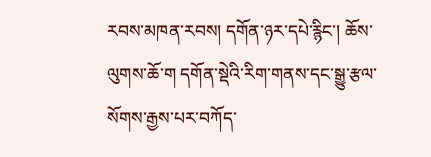རབས་མཁན་རབས། དགོན་ཉར་དཔེ་རྙིང་། ཆོས་ལུགས་ཆོ་ག དགོན་སྡེའི་རིག་གནས་དང་སྒྱུ་རྩལ་སོགས་རྒྱས་པར་བཀོད་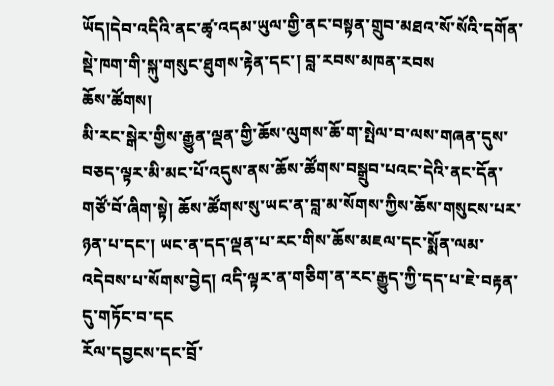ཡོད།དེབ་འདིའི་ནང་ཚྭ་འདམ་ཡུལ་གྱི་ནང་བསྟན་གྲུབ་མཐའ་སོ་སོའི་དགོན་སྡེ་ཁག་གི་སྐུ་གསུང་ཐུགས་རྟེན་དང་། བླ་རབས་མཁན་རབས
ཆོས་ཚོགས།
མི་རང་སྒེར་གྱིས་རྒྱུན་ལྡན་གྱི་ཆོས་ལུགས་ཆོ་ག་སྤེལ་བ་ལས་གཞན་དུས་བཅད་ལྟར་མི་མང་པོ་འདུས་ནས་ཆོས་ཚོགས་བསྒྲུབ་པའང་དེའི་ནང་དོན་གཙོ་བོ་ཞིག་སྟེ། ཆོས་ཚོགས་སུ་ཡང་ན་བླ་མ་སོགས་ཀྱིས་ཆོས་གསུངས་པར་ཉན་པ་དང་། ཡང་ན་དད་ལྡན་པ་རང་གིས་ཆོས་མཇལ་དང་སྨོན་ལམ་འདེབས་པ་སོགས་བྱེད། འདི་ལྟར་ན་གཅིག་ན་རང་རྒྱུད་ཀྱི་དད་པ་ཇེ་བརྟན་དུ་གཏོང་བ་དང
རོལ་དབྱངས་དང་བྲོ་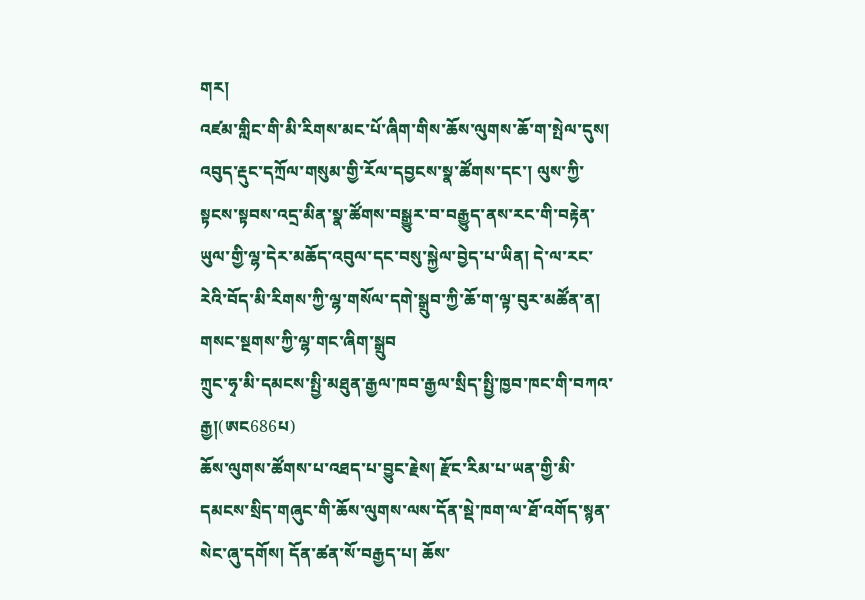གར།
འཛམ་གླིང་གི་མི་རིགས་མང་པོ་ཞིག་གིས་ཆོས་ལུགས་ཆོ་ག་སྤེལ་དུས། འབུད་རྡུང་དཀྲོལ་གསུམ་གྱི་རོལ་དབྱངས་སྣ་ཚོགས་དང་། ལུས་ཀྱི་སྟངས་སྟབས་འདྲ་མིན་སྣ་ཚོགས་བསྒྱུར་བ་བརྒྱུད་ནས་རང་གི་བརྟེན་ཡུལ་གྱི་ལྷ་དེར་མཆོད་འབུལ་དང་བསུ་སྐྱེལ་བྱེད་པ་ཡིན། དེ་ལ་རང་རེའི་བོད་མི་རིགས་ཀྱི་ལྷ་གསོལ་དགེ་སྒྲུབ་ཀྱི་ཆོ་ག་ལྟ་བུར་མཚོན་ན། གསང་སྔགས་ཀྱི་ལྷ་གང་ཞིག་སྒྲུབ
ཀྲུང་ཧྭ་མི་དམངས་སྤྱི་མཐུན་རྒྱལ་ཁབ་རྒྱལ་སྲིད་སྤྱི་ཁྱབ་ཁང་གི་བཀའ་རྒྱ།(ཨང686པ)
ཆོས་ལུགས་ཚོགས་པ་འཐད་པ་བྱུང་རྗེས། རྫོང་རིམ་པ་ཡན་གྱི་མི་དམངས་སྲིད་གཞུང་གི་ཆོས་ལུགས་ལས་དོན་སྡེ་ཁག་ལ་ཐོ་འགོད་སྙན་སེང་ཞུ་དགོས། དོན་ཚན་སོ་བརྒྱད་པ། ཆོས་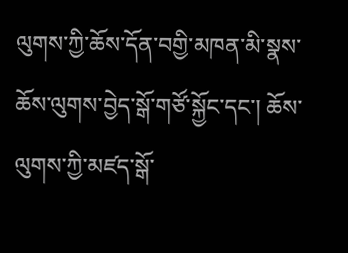ལུགས་ཀྱི་ཆོས་དོན་བགྱི་མཁན་མི་སྣས་ཆོས་ལུགས་བྱེད་སྒོ་གཙོ་སྐྱོང་དང་། ཆོས་ལུགས་ཀྱི་མཛད་སྒོ་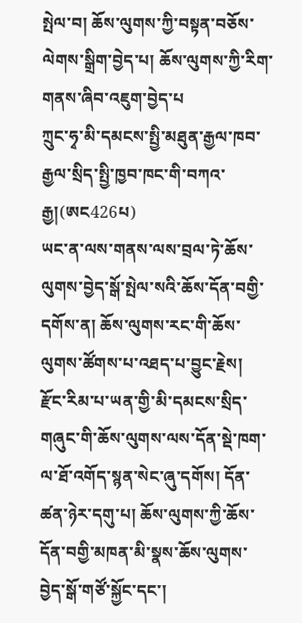སྤེལ་བ། ཆོས་ལུགས་ཀྱི་བསྟན་བཅོས་ལེགས་སྒྲིག་བྱེད་པ། ཆོས་ལུགས་ཀྱི་རིག་གནས་ཞིབ་འཇུག་བྱེད་པ
ཀྲུང་ཧྭ་མི་དམངས་སྤྱི་མཐུན་རྒྱལ་ཁབ་རྒྱལ་སྲིད་སྤྱི་ཁྱབ་ཁང་གི་བཀའ་རྒྱ།(ཨང426པ)
ཡང་ན་ལས་གནས་ལས་བྲལ་ཏེ་ཆོས་ལུགས་བྱེད་སྒོ་སྤེལ་སའི་ཆོས་དོན་བགྱི་དགོས་ན། ཆོས་ལུགས་རང་གི་ཆོས་ལུགས་ཚོགས་པ་འཐད་པ་བྱུང་རྗེས། རྫོང་རིམ་པ་ཡན་གྱི་མི་དམངས་སྲིད་གཞུང་གི་ཆོས་ལུགས་ལས་དོན་སྡེ་ཁག་ལ་ཐོ་འགོད་སྙན་སེང་ཞུ་དགོས། དོན་ཚན་ཉེར་དགུ་པ། ཆོས་ལུགས་ཀྱི་ཆོས་དོན་བགྱི་མཁན་མི་སྣས་ཆོས་ལུགས་བྱེད་སྒོ་གཙོ་སྐྱོང་དང་།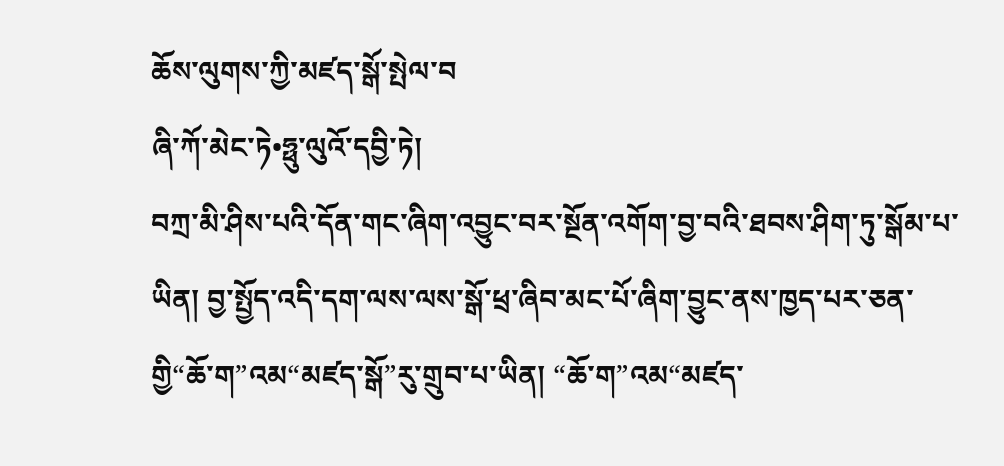ཆོས་ལུགས་ཀྱི་མཛད་སྒོ་སྤེལ་བ
ཞི་ཀོ་མེང་ཏེ•ཧྥུ་ལུའོ་དབྱི་ཏེ།
བཀྲ་མི་ཤིས་པའི་དོན་གང་ཞིག་འབྱུང་བར་སྔོན་འགོག་བྱ་བའི་ཐབས་ཤིག་ཏུ་སྒོམ་པ་ཡིན། བྱ་སྤྱོད་འདི་དག་ལས་ལས་སྒོ་ཕྲ་ཞིབ་མང་པོ་ཞིག་བྱུང་ནས་ཁྱད་པར་ཅན་གྱི“ཆོ་ག”འམ“མཛད་སྒོ”རུ་གྲུབ་པ་ཡིན། “ཆོ་ག”འམ“མཛད་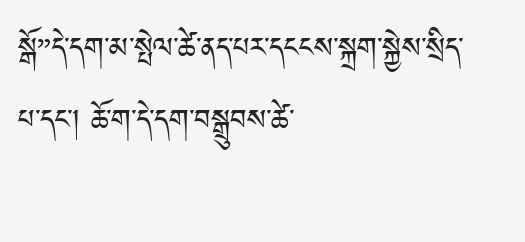སྒོ”དེ་དག་མ་སྤེལ་ཚེ་ནད་པར་དངངས་སྐྲག་སྐྱེས་སྲིད་པ་དང་། ཆོ་ག་དེ་དག་བསྒྲུབས་ཚེ་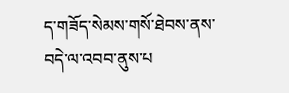ད་གཟོད་སེམས་གསོ་ཐེབས་ནས་བདེ་ལ་འབབ་ནུས་པ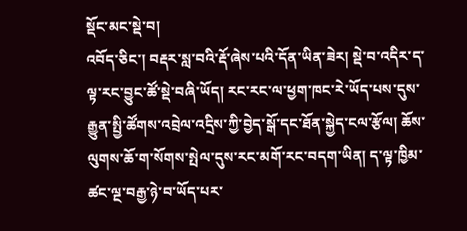སྡོང་མང་སྡེ་བ།
འབོད་ཅིང་། བརྡར་སླ་བའི་རྡོ་ཞེས་པའི་དོན་ཡིན་ཟེར། སྡེ་བ་འདིར་ད་ལྟ་རང་བྱུང་ཚོ་སྡེ་བཞི་ཡོད། རང་རང་ལ་ཕྱག་ཁང་རེ་ཡོད་པས་དུས་རྒྱུན་སྤྱི་ཚོགས་འབྲེལ་འདྲིས་ཀྱི་བྱེད་སྒོ་དང་ཐོན་སྐྱེད་ངལ་རྩོལ། ཆོས་ལུགས་ཆོ་ག་སོགས་སྤེལ་དུས་རང་མགོ་རང་བདག་ཡིན། ད་ལྟ་ཁྱིམ་ཚང་ལྔ་བརྒྱ་ཉེ་བ་ཡོད་པར་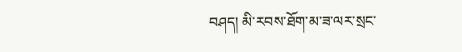བཤད། མི་རབས་ཐོག་མ་ཟ་ལར་སྲང་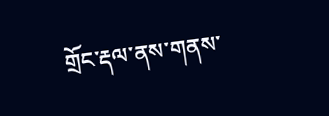གྲོང་རྡལ་ནས་གནས་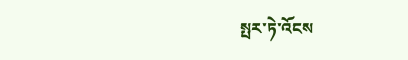སྤར་ཏེ་འོངས